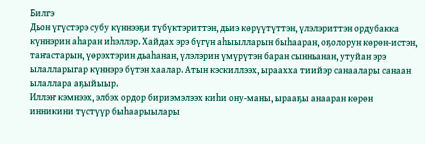Билгэ
Дьон үгүстэрэ субу күннээҕи түбүктэриттэн, дьиэ көрүүтүттэн, үлэлэриттэн ордубакка күннэрин аһаран иһэллэр. Хайдах эрэ бүгүн аһыылларын быһааран, оҕолорун көрөн-истэн, таҥастарын, үөрэхтэрин дьаһанан, үлэлэрин үмүрүтэн баран сынньанан, утуйан эрэ ылалларыгар күннэрэ бүтэн хаалар. Атын кэскиллээх, ыраахха тиийэр санаалары санаан ылаллара аҕыйыыр.
Иллэҥ кэмнээх, элбэх ордор бириэмэлээх киһи ону-маны, ырааҕы анааран көрөн инникини түстүүр быһаарыылары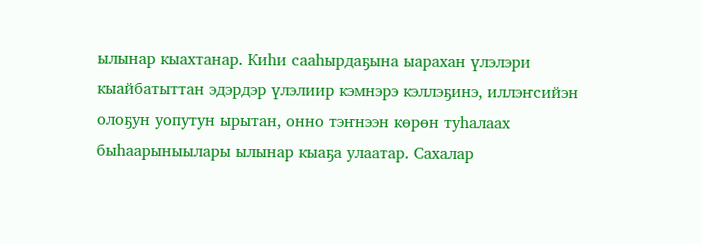ылынар кыахтанар. Киһи сааһырдаҕына ыарахан үлэлэри кыайбатыттан эдэрдэр үлэлиир кэмнэрэ кэллэҕинэ, иллэҥсийэн олоҕун уопутун ырытан, онно тэҥнээн көрөн туһалаах быһаарыныылары ылынар кыаҕа улаатар. Сахалар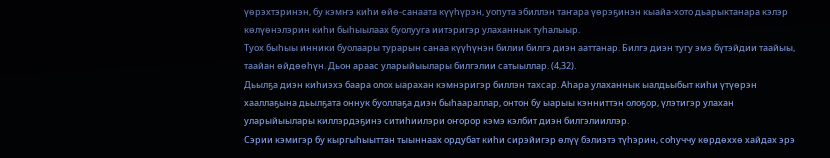үөрэхтэринэн, бу кэмҥэ киһи өйө-санаата күүһүрэн, уопута эбиллэн таҥара үөрэҕинэн кыайа-хото дьарыктанара кэлэр көлүөнэлэрин киһи быһыылаах буолууга иитэригэр улаханнык туһалыыр.
Туох быһыы инники буолаары турарын санаа күүһүнэн билии билгэ диэн ааттанар. Билгэ диэн тугу эмэ бүтэйдии таайыы, таайан өйдөөһүн. Дьон араас уларыйыылары билгэлии сатыыллар. (4,32).
Дьылҕа диэн киһиэхэ баара олох ыарахан кэмнэригэр биллэн тахсар. Аһара улаханнык ыалдьыбыт киһи үтүөрэн хааллаҕына дьылҕата оннук буоллаҕа диэн быһаараллар, онтон бу ыарыы кэнниттэн олоҕор, үлэтигэр улахан уларыйыылары киллэрдэҕинэ ситиһиилэри оҥорор кэмэ кэлбит диэн билгэлииллэр.
Сэрии кэмигэр бу кыргыһыыттан тыыннаах ордубат киһи сирэйигэр өлүү бэлиэтэ түһэрин, соһуччу көрдөххө хайдах эрэ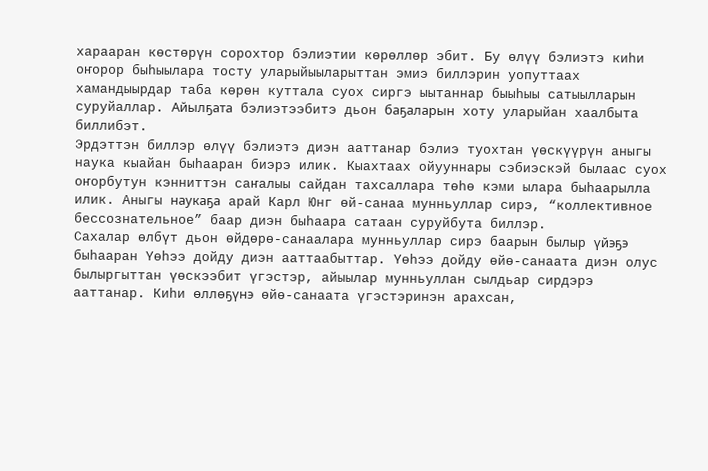харааран көстөрүн сорохтор бэлиэтии көрөллөр эбит. Бу өлүү бэлиэтэ киһи оҥорор быһыылара тосту уларыйыыларыттан эмиэ биллэрин уопуттаах хамандыырдар таба көрөн куттала суох сиргэ ыытаннар быыһыы сатыылларын суруйаллар. Айылҕата бэлиэтээбитэ дьон баҕаларын хоту уларыйан хаалбыта биллибэт.
Эрдэттэн биллэр өлүү бэлиэтэ диэн ааттанар бэлиэ туохтан үөскүүрүн аныгы наука кыайан быһааран биэрэ илик. Кыахтаах ойууннары сэбиэскэй былаас суох оҥорбутун кэнниттэн саҥалыы сайдан тахсаллара төһө кэми ылара быһаарылла илик. Аныгы наукаҕа арай Карл Юнг өй-санаа мунньуллар сирэ, “коллективное бессознательное” баар диэн быһаара сатаан суруйбута биллэр.
Сахалар өлбүт дьон өйдөрө-санаалара мунньуллар сирэ баарын былыр үйэҕэ быһааран Үөһээ дойду диэн ааттаабыттар. Үөһээ дойду өйө-санаата диэн олус былыргыттан үөскээбит үгэстэр, айыылар мунньуллан сылдьар сирдэрэ ааттанар. Киһи өллөҕүнэ өйө-санаата үгэстэринэн арахсан,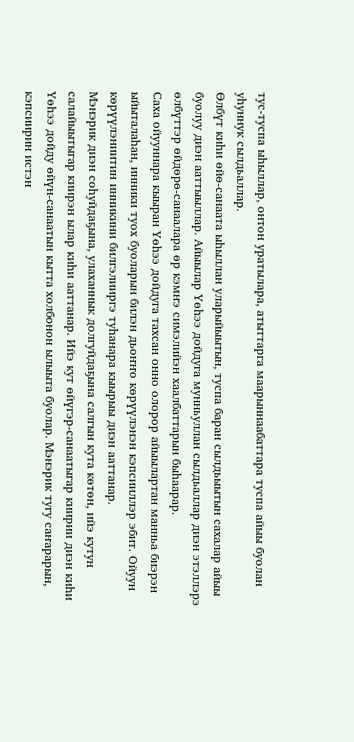тус-туспа ыһыллар, онтон уратылара, атыттарга маарыннаабаттара туспа айыы буолан уһуннук сылдьаллар.
Өлбүт киһи өйө-санаата ыһыллан уларыйыытын, туспа баран сылдьыытын сахалар айыы буолуу диэн ааттыыллар. Айыылар Үөһээ дойдуга мунньуллан сылдьаллар диэн этэллэрэ өлбүттэр өйдөрө-санаалара өр кэмҥэ симэлийэн хаалбаттарын быһаарар.
Саха ойууннара кыыран Үөһээ дойдуга тахсан онно олорор айыылартан манньа биэрэн ыйыталаһан, инники туох буоларын билэн дьоҥҥо көрүүлэнэн кэпсииллэр эбит. Ойуун көрүүлэниитин инникини билгэлииргэ туһанара кыырыы диэн ааттанар.
Мэнэрик диэн соһуйдаҕына, улаханнык долгуйдаҕына салгын кута көтөн, ийэ кутун салайыытыгар киирэн ылар киһи ааттанар. Ийэ кут өйүгэр-санаатыгар киирии диэн киһи Үөһээ дойду өйүн-санаатын кытта холбонон ылыыта буолар. Мэнэрик тугу саҥарарын, кэпсиирин истэн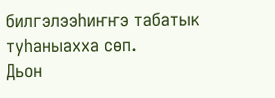билгэлээһиҥҥэ табатык туһаныахха сөп.
Дьон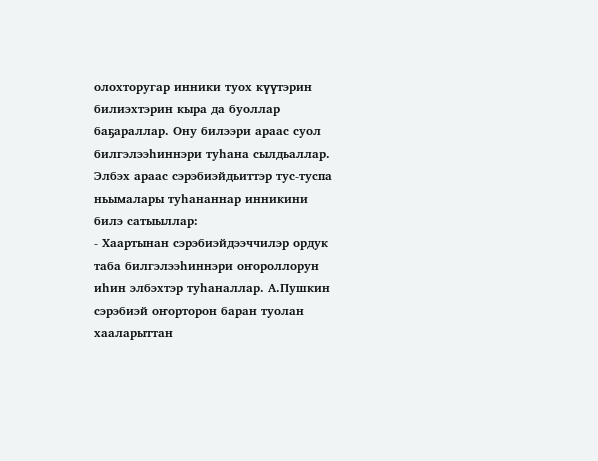олохторугар инники туох күүтэрин билиэхтэрин кыра да буоллар баҕараллар. Ону билээри араас суол билгэлээһиннэри туһана сылдьаллар. Элбэх араас сэрэбиэйдьиттэр тус-туспа ньымалары туһананнар инникини билэ сатыыллар:
- Хаартынан сэрэбиэйдээччилэр ордук таба билгэлээһиннэри оҥороллорун иһин элбэхтэр туһаналлар. А.Пушкин сэрэбиэй оҥорторон баран туолан хааларыттан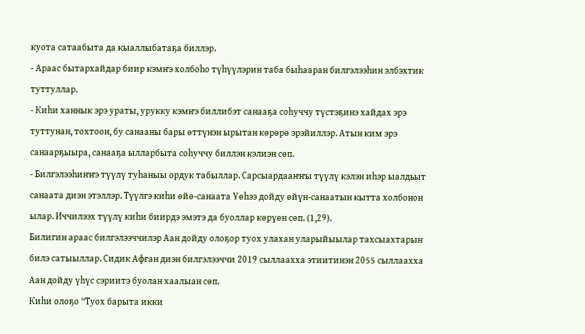куота сатаабыта да кыаллыбатаҕа биллэр.
- Араас бытархайдар биир кэмҥэ холбоһо түһүүлэрин таба быһааран билгэлээһин элбэхтик туттуллар.
- Киһи ханнык эрэ ураты, урукку кэмҥэ биллибэт санааҕа соһуччу түстэҕинэ хайдах эрэ туттунан, тохтоон, бу санааны бары өттүнэн ырытан көрөрө эрэйиллэр. Атын ким эрэ санаарҕыыра, санааҕа ылларбыта соһуччу биллэн кэлиэн сөп.
- Билгэлээһиҥҥэ түүлү туһаныы ордук табыллар. Сарсыардааҥҥы түүлү кэлэн иһэр ыалдьыт санаата диэн этэллэр. Түүлгэ киһи өйө-санаата Үөһээ дойду өйүн-санаатын кытта холбонон ылар. Иччилээх түүлү киһи биирдэ эмэтэ да буоллар көрүөн сөп. (1,29).
Билигин араас билгэлээччилэр Аан дойду олоҕор туох улахан уларыйыылар тахсыахтарын билэ сатыыллар. Сидик Афган диэн билгэлээччи 2019 сыллаахха этиитинэн 2055 сыллаахха Аан дойду үһүс сэриитэ буолан хаалыан сөп.
Киһи олоҕо “Туох барыта икки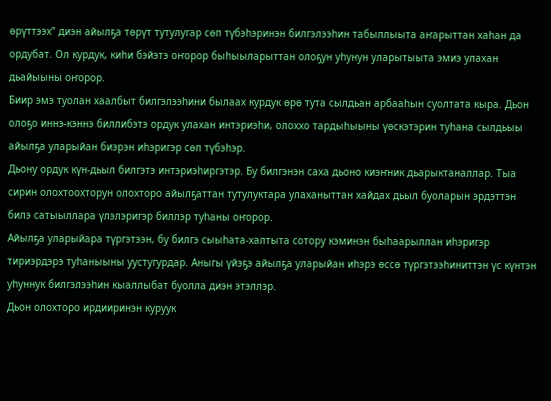өрүттээх” диэн айылҕа төрүт тутулугар сөп түбэһэринэн билгэлээһин табыллыыта аҥарыттан хаһан да ордубат. Ол курдук, киһи бэйэтэ оҥорор быһыыларыттан олоҕун уһунун уларытыыта эмиэ улахан дьайыыны оҥорор.
Биир эмэ туолан хаалбыт билгэлээһини былаах курдук өрө тута сылдьан арбааһын суолтата кыра. Дьон олоҕо иннэ-кэннэ биллибэтэ ордук улахан интэриэһи, олоххо тардыһыыны үөскэтэрин туһана сылдьыы айылҕа уларыйан биэрэн иһэригэр сөп түбэһэр.
Дьону ордук күн-дьыл билгэтэ интэриэһиргэтэр. Бу билгэнэн саха дьоно киэҥник дьарыктаналлар. Тыа сирин олохтоохторун олохторо айылҕаттан тутулуктара улаханыттан хайдах дьыл буоларын эрдэттэн билэ сатыыллара үлэлэригэр биллэр туһаны оҥорор.
Айылҕа уларыйара түргэтээн, бу билгэ сыыһата-халтыта сотору кэминэн быһаарыллан иһэригэр тириэрдэрэ туһаныыны уустугурдар. Аныгы үйэҕэ айылҕа уларыйан иһэрэ өссө түргэтээһиниттэн үс күнтэн уһуннук билгэлээһин кыаллыбат буолла диэн этэллэр.
Дьон олохторо ирдииринэн куруук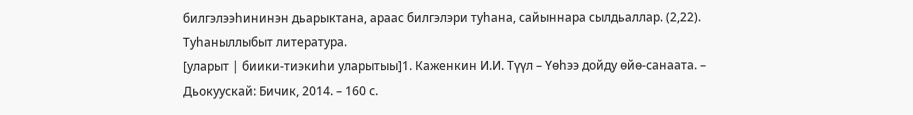билгэлээһининэн дьарыктана, араас билгэлэри туһана, сайыннара сылдьаллар. (2,22).
Туһаныллыбыт литература.
[уларыт | биики-тиэкиһи уларытыы]1. Каженкин И.И. Түүл – Үөһээ дойду өйө-санаата. – Дьокуускай: Бичик, 2014. – 160 с.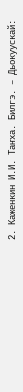2. Каженкин И.И. Таҥха. Билгэ. – Дьокуускай: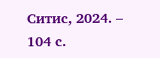Ситис, 2024. – 104 с.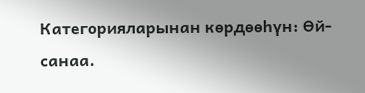Категорияларынан көрдөөһүн: Өй-санаа.